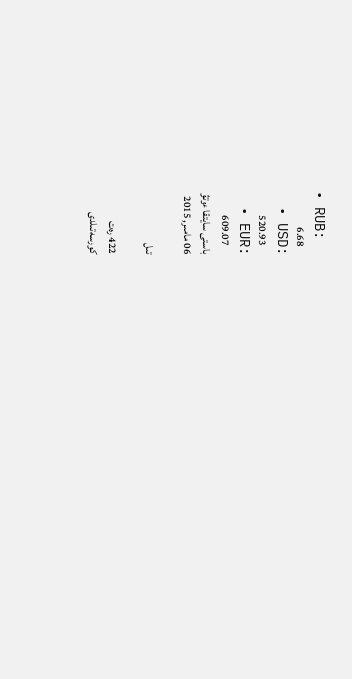• RUB:
    6.68
  • USD:
    520.93
  • EUR:
    609.07
باستى سايتقا ءوتۋ
06 مامىر, 2015

تىل

422 رەت
كورسەتىلدى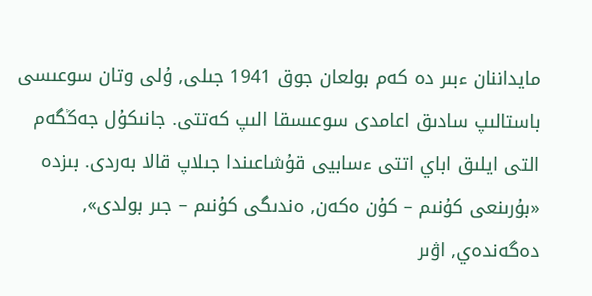مايداننان ءبىر دە كەم بولعان جوق 1941 جىلى, ۇلى وتان سوعىسى باستالىپ سادىق اعامدى سوعىسقا الىپ كەتتى. جانىكۇل جەڭگەم التى ايلىق اباي اتتى ءسابيى قۇشاعىندا جىلاپ قالا بەردى. بىزدە «بۇرىنعى كۇنىم – كۇن ەكەن, ەندىگى كۇنىم – جىر بولدى»,  دەگەندەي, اۋىر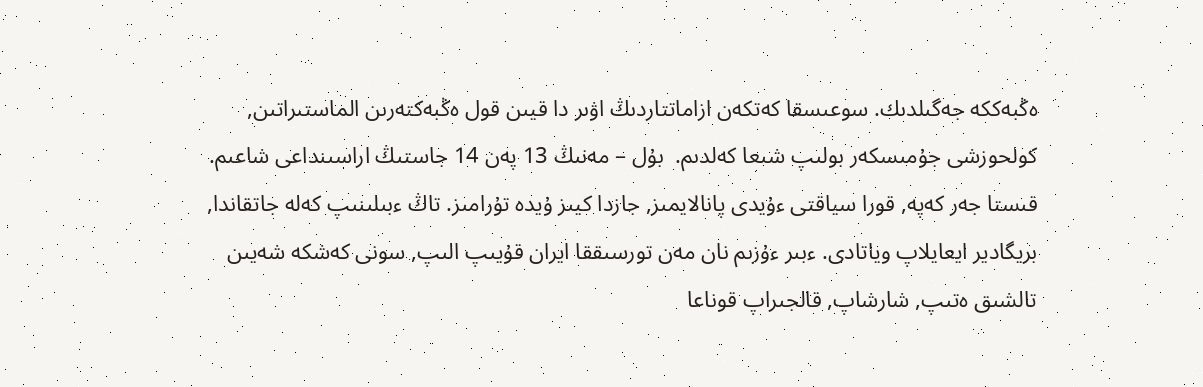ەڭبەككە جەگىلدىك. سوعىسقا كەتكەن ازاماتتاردىڭ اۋىر دا قيىن قول ەڭبەكتەرىن الماستىراتىن, كولحوزشى جۇمىسكەر بولىپ شىعا كەلدىم.  بۇل – مەنىڭ 13 پەن 14 جاستىڭ اراسىنداعى شاعىم. قىستا جەر كەپە, قورا سياقتى ءۇيدى پانالايمىز, جازدا كيىز ۇيدە تۇرامىز. تاڭ ءبىلىنىپ كەلە جاتقاندا, بريگادير ايعايلاپ وياتادى. ءبىر ءۇزىم نان مەن تورسىققا ايران قۇيىپ الىپ, سونى كەشكە شەيىن تالشىق ەتىپ, شارشاپ, قالجىراپ قوناعا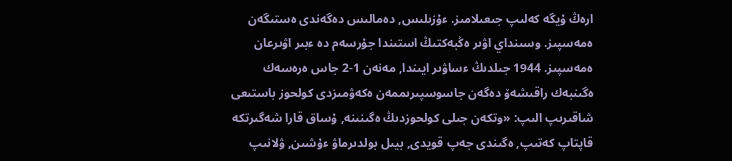ارەڭ ۇيگە كەلىپ جىعىلامىز. ءۇزىلىس, دەمالىس دەگەندى ەستىگەن ەمەسپىز. وسىنداي اۋىر ەڭبەكتىڭ استىندا جۇرسەم دە ءبىر اۋىرعان ەمەسپىز. 1944 جىلدىڭ ءساۋىر ايىندا, مەنەن 1-2 جاس ەرەسەك ەگىنبەك راقىشەۆ دەگەن جاسوسپىرىممەن ەكەۋمىزدى كولحوز باستىعى شاقىرىپ الىپ: «وتكەن جىلى كولحوزدىڭ ەگىنىنە, ۇساق قارا شەگىرتكە قاپتاپ كەتىپ, ەگىندى جەپ قويدى, بيىل بولدىرماۋ ءۇشىن, ۋلانىپ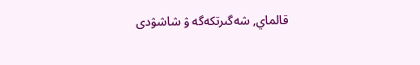قالماي, شەگىرتكەگە ۋ شاشۋدى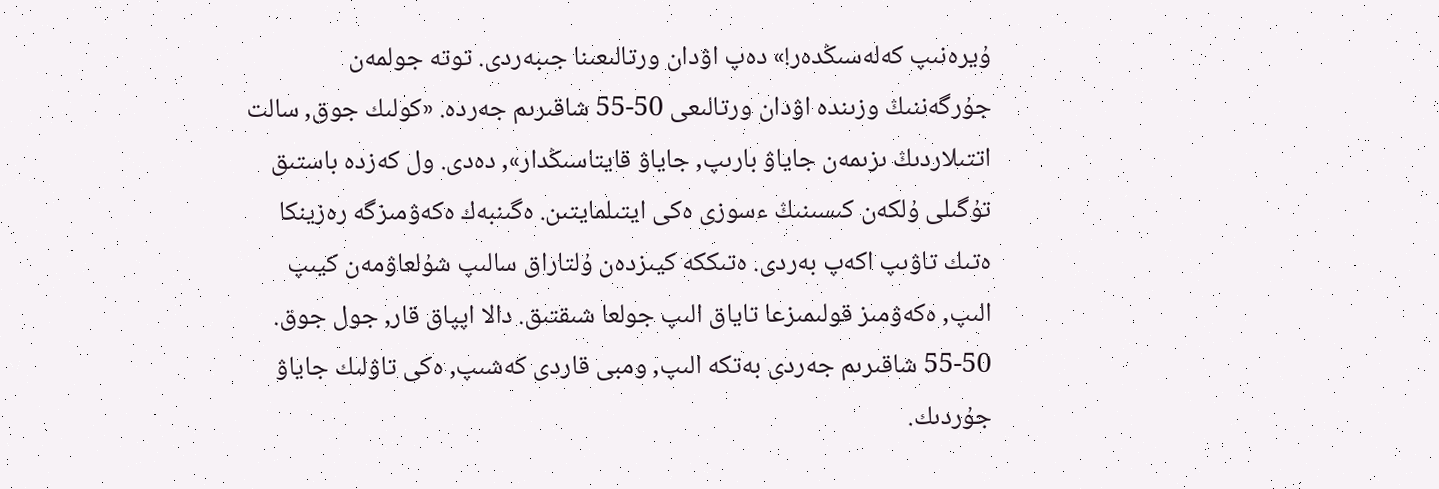ۇيرەنىپ كەلەسىڭدەر!» دەپ اۋدان ورتالىعىنا جىبەردى. توتە جولمەن جۇرگەننىڭ وزىندە اۋدان ورتالىعى 50-55 شاقىرىم جەردە. «كولىك جوق, سالت اتتىلاردىڭ ىزىمەن جاياۋ بارىپ, جاياۋ قايتاسىڭدار», دەدى. ول كەزدە باستىق تۇگىلى ۇلكەن كىسىنىڭ ءسوزى ەكى ايتىلمايتىن. ەگىنبەك ەكەۋمىزگە رەزينكا ەتىك تاۋىپ اكەپ بەردى. ەتىككە كيىزدەن ۇلتاراق سالىپ شۇلعاۋمەن كيىپ الىپ, ەكەۋمىز قولىمىزعا تاياق الىپ جولعا شىقتىق. دالا اپپاق قار, جول جوق. 50-55 شاقىرىم جەردى بەتكە الىپ, ومبى قاردى كەشىپ, ەكى تاۋلىك جاياۋ جۇردىك.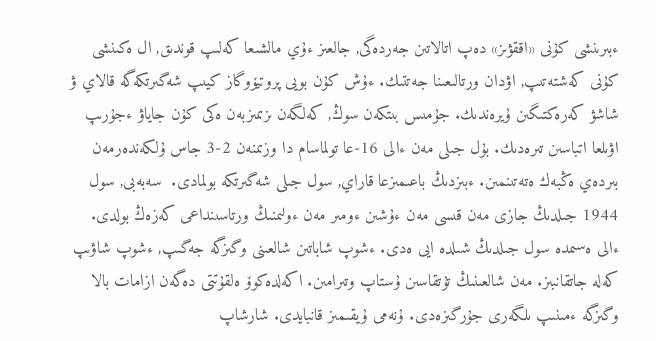ءبىرىنشى كۇنى «اققۋىز» دەپ اتالاتىن جەردەگى, جالعىز ءۇي مالشىعا كەلىپ قوندىق, ال ەكىنشى كۇنى كەشتەتىپ, اۋدان ورتالىعىنا جەتتىك. ءۇش كۇن بويى پروتيۆوگاز كيىپ شەگىرتكەگە قالاي ۋ شاشۋ كەرەكتىگىن ۇيرەندىك. جۇمىس بىتكەن سوڭ, كەلگەن ىزىمىزبەن ەكى كۇن جاياۋ ءجۇرىپ اۋىلعا اتباسىن تىرەدىك. بۇل جىلى مەن ءالى 16-عا تولماسام دا وزىمنەن 2-3 جاس ۇلكەندەرمەن بىردەي ەڭبەك ەتەتىنمىن. ءبىزدىڭ باعىمىزعا قاراي, سول جىلى شەگىرتكە بولمادى.  سەبەبى, سول 1944 جىلدىڭ جازى مەن قىسى مەن ءۇشىن ءومىر مەن ءولىمنىڭ ورتاسىنداعى كەزەڭ بولدى. ءالى ەسىمدە سول جىلدىڭ شىلدە ايى ەدى. ءشوپ شاباتىن شالعىنى وگىزگە جەگىپ, ءشوپ شاۋىپ كەلە جاتقانبىز. مەن شالعىنىڭ تۇتقاسىن ۇستاپ وتىرامىن. اكەلدەكوۆ ەلقۇتتى دەگەن ازامات بالا وگىزگە ءمىنىپ ىلگەرى جۇرگىزەدى. ۇنەمى ۇيقىمىز قانبايدى. شارشاپ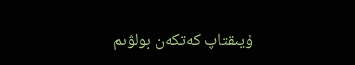ۇيىقتاپ كەتكەن بولۋىم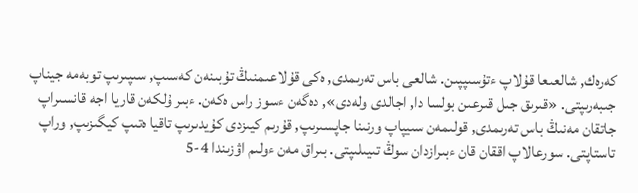كەرەك, شالعىعا قۇلاپ ءتۇسىپپىن. شالعى باس تەرىمدى, ەكى قۇلاعىمنىڭ تۇبىنەن كەسىپ, سىپىرىپ توبەمە جيناپ جىبەرىپتى. «قىرىق جىل قىرعىن بولسا دا, اجالدى ولەدى», دەگەن ءسوز راس ەكەن. ءبىر ۇلكەن قاريا اجە قانسىراپ جاتقان مەنىڭ باس تەرىمدى, قولىمەن سىيپاپ ورنىنا جاپسىرىپ, قۇرىم كيىزدى كۇيدىرىپ تاقيا ەتىپ كيگىزىپ, وراپ تاستاپتى. سورعالاپ اققان قان ءبىرازدان سوڭ تىيىلىپتى. بىراق مەن ءولىم اۋزىندا 4-5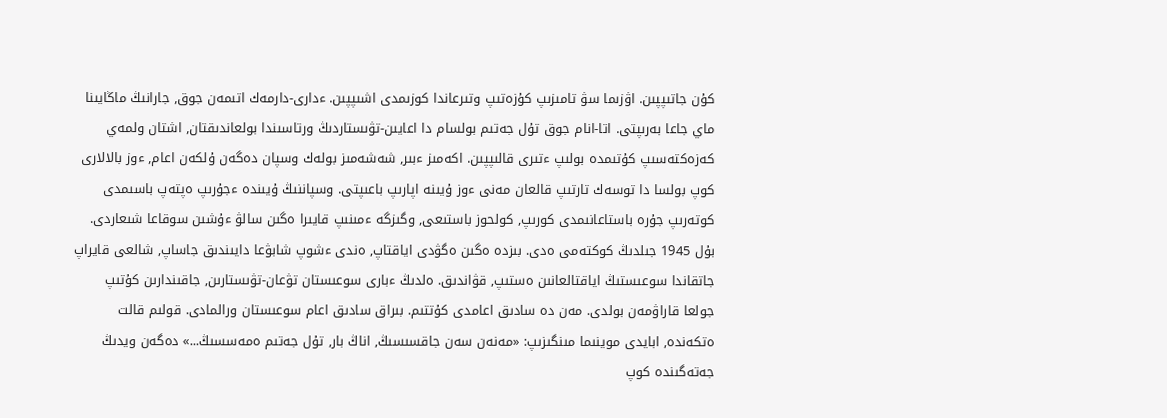كۇن جاتىپپىن. اۋزىما سۋ تامىزىپ كۇزەتىپ وتىرعاندا كوزىمدى اشىپپىن. ءدارى-دارمەك اتىمەن جوق, جارانىڭ ماڭايىنا ماي جاعا بەرىپتى. اتا-انام جوق تۇل جەتىم بولسام دا اعايىن-تۋىستاردىڭ ورتاسىندا بولعاندىقتان, اشتان ولمەي كەزەكتەسىپ كۇتىمدە بولىپ ءتىرى قالىپپىن. اكەمىز ءبىر, شەشەمىز بولەك وسپان دەگەن ۇلكەن اعام, ءوز بالالارى كوپ بولسا دا توسەك تارتىپ قالعان مەنى ءوز ۇيىنە اپارىپ باعىپتى. وسپاننىڭ ۇيىندە ءجۇرىپ ەپتەپ باسىمدى كوتەرىپ جۇرە باستاعانىمدى كورىپ, كولحوز باستىعى, وگىزگە ءمىنىپ قايىرا ەگىن سالۋ ءۇشىن سوقاعا شىعاردى. بۇل 1945 جىلدىڭ كوكتەمى ەدى. بىزدە ەگىن ەگۋدى اياقتاپ, ەندى ءشوپ شابۋعا دايىندىق جاساپ, شالعى قايراپ جاتقاندا سوعىستىڭ اياقتالعانىن ەستىپ, قۋاندىق. ەلدىڭ ءبارى سوعىستان تۋعان-تۋىستارىن, جاقىندارىن كۇتىپ جولعا قاراۋمەن بولدى. مەن دە سادىق اعامدى كۇتتىم. بىراق سادىق اعام سوعىستان ورالمادى. قولىم قالت ەتكەندە, ابايدى موينىما مىنگىزىپ: «مەنەن سەن جاقسىسىڭ, اناڭ بار, تۇل جەتىم ەمەسسىڭ...» دەگەن ويدىڭ جەتەگىندە كوپ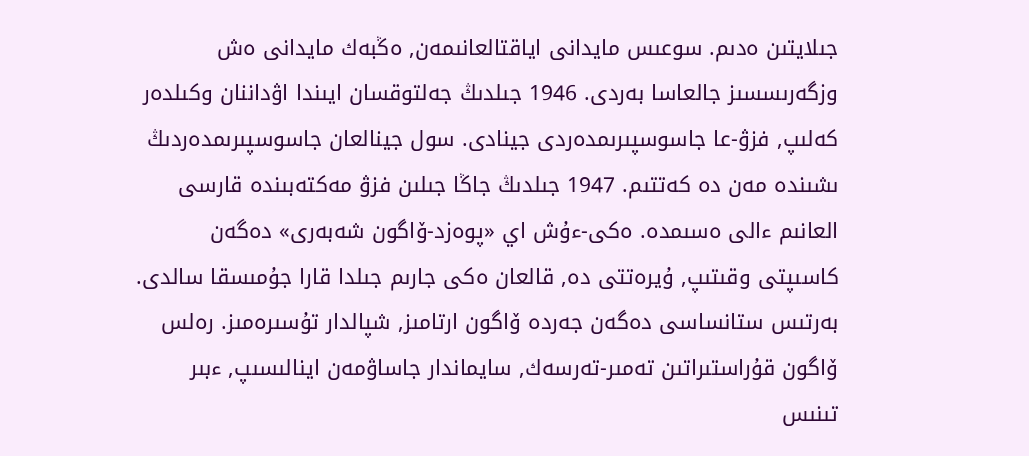جىلايتىن ەدىم. سوعىس مايدانى اياقتالعانىمەن, ەڭبەك مايدانى ەش وزگەرىسسىز جالعاسا بەردى. 1946 جىلدىڭ جەلتوقسان ايىندا اۋداننان وكىلدەر كەلىپ, فزۋ-عا جاسوسپىرىمدەردى جينادى. سول جينالعان جاسوسپىرىمدەردىڭ ىشىندە مەن دە كەتتىم. 1947 جىلدىڭ جاڭا جىلىن فزۋ مەكتەبىندە قارسى العانىم ءالى ەسىمدە. ەكى-ءۇش اي «پوەزد-ۆاگون شەبەرى» دەگەن كاسىپتى وقىتىپ, ۇيرەتتى دە, قالعان ەكى جارىم جىلدا قارا جۇمىسقا سالدى. بەرتىس ستانساسى دەگەن جەردە ۆاگون ارتامىز, شپالدار تۇسىرەمىز. رەلس ۆاگون قۇراستىراتىن تەمىر-تەرسەك, سايماندار جاساۋمەن اينالىسىپ, ءبىر تىنىس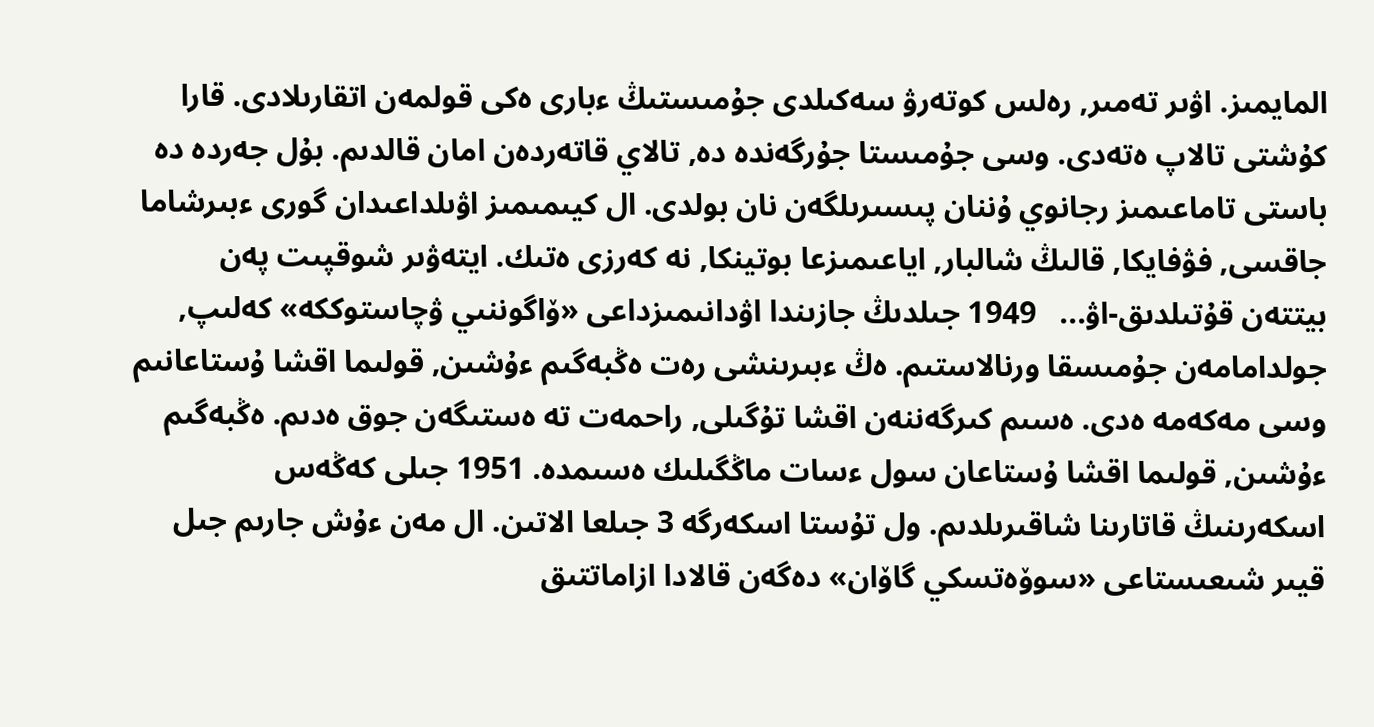المايمىز. اۋىر تەمىر, رەلس كوتەرۋ سەكىلدى جۇمىستىڭ ءبارى ەكى قولمەن اتقارىلادى. قارا كۇشتى تالاپ ەتەدى. وسى جۇمىستا جۇرگەندە دە, تالاي قاتەردەن امان قالدىم. بۇل جەردە دە باستى تاماعىمىز رجانوي ۇننان پىسىرىلگەن نان بولدى. ال كيىمىمىز اۋىلداعىدان گورى ءبىرشاما جاقسى, فۋفايكا, قالىڭ شالبار, اياعىمىزعا بوتينكا, نە كەرزى ەتىك. ايتەۋىر شوقپىت پەن بيتتەن قۇتىلدىق-اۋ...   1949 جىلدىڭ جازىندا اۋدانىمىزداعى «ۆاگوننىي ۋچاستوككە» كەلىپ, جولدامامەن جۇمىسقا ورنالاستىم. ەڭ ءبىرىنشى رەت ەڭبەگىم ءۇشىن, قولىما اقشا ۇستاعانىم وسى مەكەمە ەدى. ەسىم كىرگەننەن اقشا تۇگىلى, راحمەت تە ەستىگەن جوق ەدىم. ەڭبەگىم ءۇشىن, قولىما اقشا ۇستاعان سول ءسات ماڭگىلىك ەسىمدە. 1951 جىلى كەڭەس اسكەرىنىڭ قاتارىنا شاقىرىلدىم. ول تۇستا اسكەرگە 3 جىلعا الاتىن. ال مەن ءۇش جارىم جىل قيىر شىعىستاعى «سوۆەتسكي گاۆان» دەگەن قالادا ازاماتتىق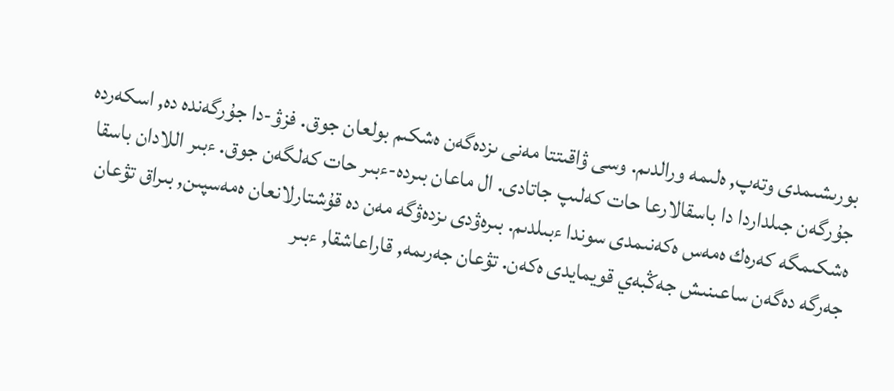بورىشىمدى وتەپ, ەلىمە ورالدىم. وسى ۋاقىتتا مەنى ىزدەگەن ەشكىم بولعان جوق. فزۋ-دا جۇرگەندە دە, اسكەردە جۇرگەن جىلداردا دا باسقالارعا حات كەلىپ جاتادى. ال ماعان بىردە-ءبىر حات كەلگەن جوق. ءبىر اللادان باسقا ەشكىمگە كەرەك ەمەس ەكەنىمدى سوندا ءبىلدىم. بىرەۋدى ىزدەۋگە مەن دە قۇشتارلانعان ەمەسپىن, بىراق تۋعان جەرگە دەگەن ساعىنىش جەڭبەي قويمايدى ەكەن. تۋعان جەرىمە, قاراعاشقا, ءبىر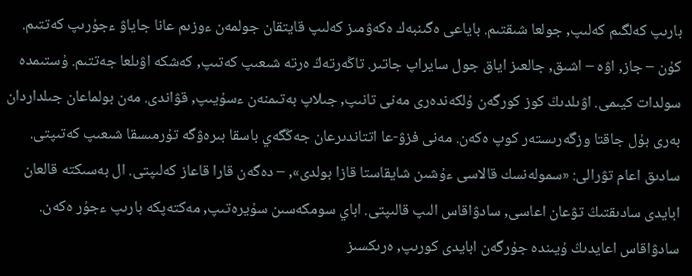بارىپ كەلگىم كەلىپ, جولعا شىقتىم. باياعى ەگىنبەك ەكەۋمىز كەلىپ قايتقان جولمەن ءوزىم عانا جاياۋ ءجۇرىپ كەتتىم. كۇن – جاز, اۋە – اشىق, جالعىز اياق جول سايراپ جاتىر. تاڭەرتەڭ ەرتە شىعىپ كەتىپ, كەشكە اۋىلعا جەتتىم. ۇستىمدە سولدات كيىمى. اۋىلدىڭ كوز كورگەن ۇلكەندەرى مەنى تانىپ, جىلاپ بەتىمنەن ءسۇيىپ, قۋاندى. مەن بولماعان جىلداردان بەرى بۇل جاقتا وزگەرىستەر كوپ ەكەن. مەنى فزۋ-عا اتتاندىرعان جەڭگەي باسقا بىرەۋگە تۇرمىسقا شىعىپ كەتىپتى. سادىق اعام تۋرالى: «سمولەنسك قالاسى ءۇشىن شايقاستا قازا بولدى», – دەگەن قارا قاعاز كەلىپتى. ال بەسىكتە قالعان ابايدى سادىقتىڭ تۋعان اعاسى, سادۋاقاس الىپ قالىپتى. اباي سومكەسىن سۇيرەتىپ, مەكتەپكە بارىپ ءجۇر ەكەن. سادۋاقاس اعايدىڭ ۇيىندە جۇرگەن ابايدى كورىپ, ەرىكسىز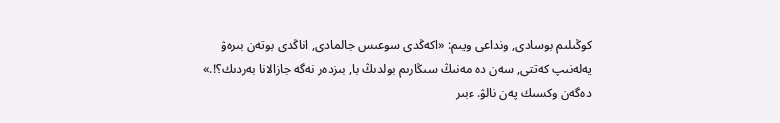كوڭىلىم بوسادى, ونداعى ويىم: «اكەڭدى سوعىس جالمادى, اناڭدى بوتەن بىرەۋ يەلەنىپ كەتتى, سەن دە مەنىڭ سىڭارىم بولدىڭ با, بىزدەر نەگە جازالانا بەردىك؟!.» دەگەن وكسىك پەن نالۋ. ءبىر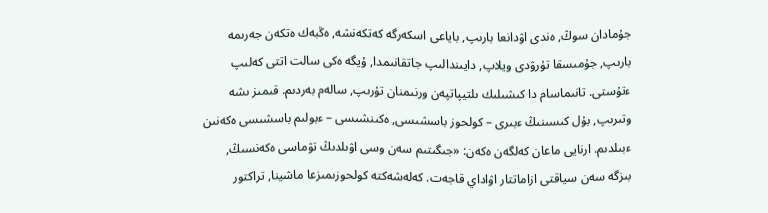جۇمادان سوڭ, ەندى اۋدانعا بارىپ, باياعى اسكەرگە كەتكەنشە, ەڭبەك ەتكەن جەرىمە بارىپ, جۇمىسقا تۇرۋدى ويلاپ, دايىندالىپ جاتقانىمدا, ۇيگە ەكى سالت اتتى كەلىپ ءتۇستى. تانىماسام دا كىشىلىك ىلتيپاتپەن ورنىمنان تۇرىپ, سالەم بەردىم. قىمىز ىشە وتىرىپ, بۇل كىسىنىڭ ءبىرى – كولحوز باسشىسى, ەكىنشىسى – ءبولىم باسشىسى ەكەنىن ءبىلدىم. ارنايى ماعان كەلگەن ەكەن: «جىگىتىم سەن وسى اۋىلدىڭ تۋماسى ەكەنسىڭ, بىزگە سەن سياقتى ازاماتتار اۋاداي قاجەت. كەلەشەكتە كولحوزىمىزعا ماشينا, تراكتور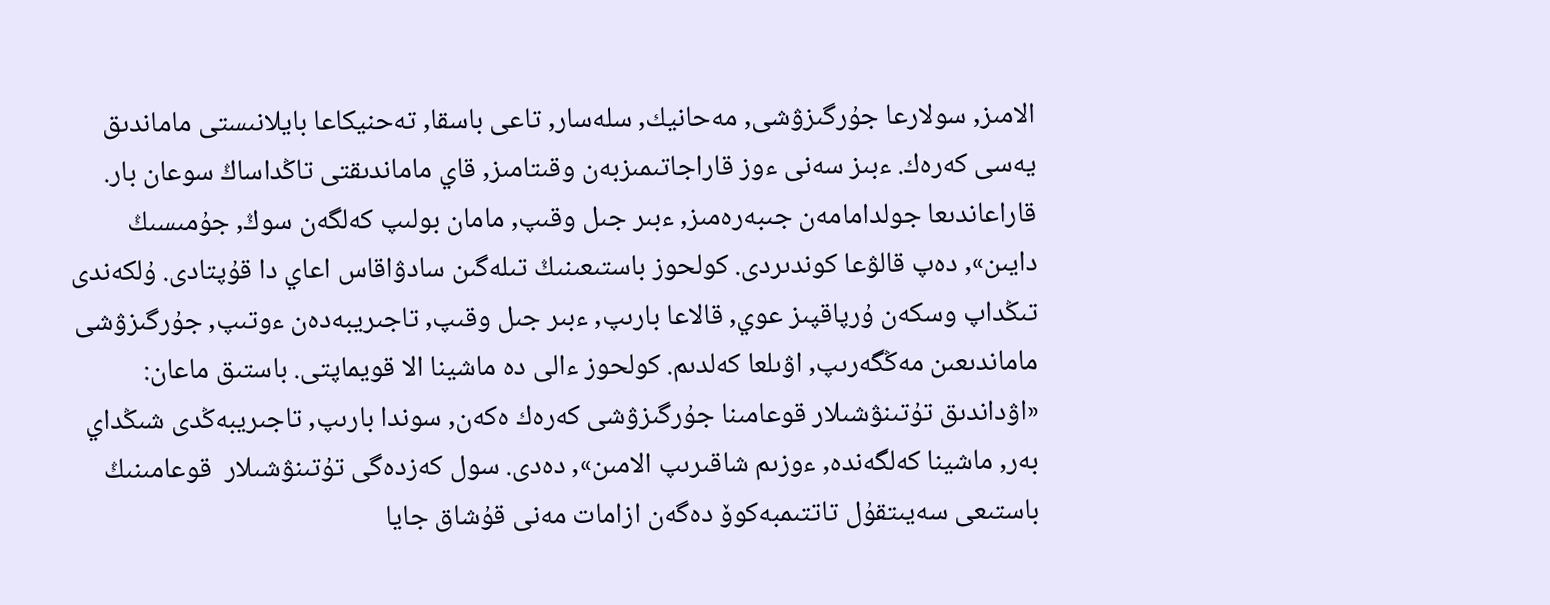الامىز, سولارعا جۇرگىزۋشى, مەحانيك, سلەسار, تاعى باسقا, تەحنيكاعا بايلانىستى ماماندىق يەسى كەرەك. ءبىز سەنى ءوز قاراجاتىمىزبەن وقىتامىز, قاي ماماندىقتى تاڭداساڭ سوعان بار. قاراعاندىعا جولدامامەن جىبەرەمىز, ءبىر جىل وقىپ, مامان بولىپ كەلگەن سوڭ, جۇمىسىڭ دايىن», دەپ قالۋعا كوندىردى. كولحوز باستىعىنىڭ تىلەگىن سادۋاقاس اعاي دا قۇپتادى. ۇلكەندى تىڭداپ وسكەن ۇرپاقپىز عوي, قالاعا بارىپ, ءبىر جىل وقىپ, تاجىريبەدەن ءوتىپ, جۇرگىزۋشى ماماندىعىن مەڭگەرىپ, اۋىلعا كەلدىم. كولحوز ءالى دە ماشينا الا قويماپتى. باستىق ماعان: «اۋداندىق تۇتىنۋشىلار قوعامىنا جۇرگىزۋشى كەرەك ەكەن, سوندا بارىپ, تاجىريبەڭدى شىڭداي بەر, ماشينا كەلگەندە, ءوزىم شاقىرىپ الامىن», دەدى. سول كەزدەگى تۇتىنۋشىلار  قوعامىنىڭ باستىعى سەيىتقۇل تاتتىمبەكوۆ دەگەن ازامات مەنى قۇشاق جايا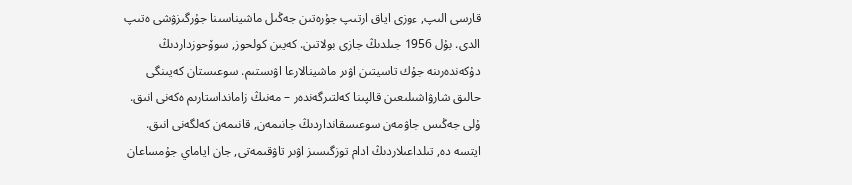قارسى الىپ, ءوزى اياق ارتىپ جۇرەتىن جەڭىل ماشيناسىنا جۇرگىزۋشى ەتىپ الدى. بۇل 1956 جىلدىڭ جازى بولاتىن. كەيىن كولحوز, سوۆحوزداردىڭ دۇكەندەرىنە جۇك تاسيتىن اۋىر ماشينالارعا اۋىستىم. سوعىستان كەيىنگى حالىق شارۋاشىلىعىن قالپىنا كەلتىرگەندەر – مەنىڭ زامانداستارىم ەكەنى انىق. ۇلى جەڭىس جاۋمەن سوعىسقانداردىڭ جانىمەن, قانىمەن كەلگەنى انىق. ايتسە دە, تىلداعىلاردىڭ ادام توزگىسىز اۋىر تاۋقىمەتى, جان اياماي جۇمساعان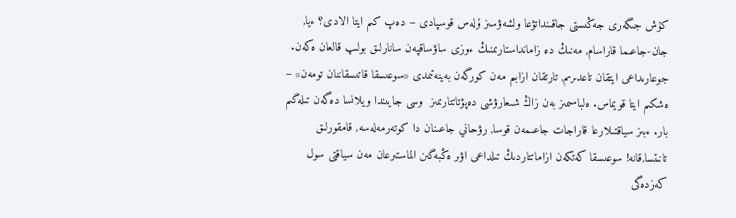كۇش جىگەرى جەڭىستى جاقىنداتۋعا ولشەۋسىز ۇلەس قوسپادى – دەپ كىم ايتا الادى؟ ءيا, جان-جاعىما قاراسام, مەنىڭ دە زامانداستارىمنىڭ ءوزى ساۋساقپەن سانارلىق بولىپ قالعان ەكەن. جوعارىداعى ايتقان تاعدىرىم, تارتقان ازابىم مەن كورگەن بەينەتىمدى «سوعىسقا قاتىسقاننان تومەن» – ەشكىم ايتا قويماس. ەلباسىمىز بەن زاڭ شىعارۋشى دەپۋتاتتارىمىز  وسى جايىندا ويلانسا دەگەن تىلەگىم بار. ءبىز سياقتىلارعا قاراجات جاعىمەن قوسا, رۋحاني جاعىنان دا كوتەرمەلەسە, قامقورلىق تانىتسا,قانە! سوعىسقا كەتكەن ازاماتتاردىڭ تىلداعى اۋىر ەڭبەگىن الماستىرعان مەن سياقتى سول كەزدەگى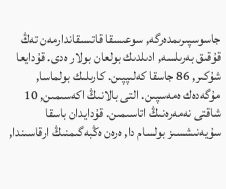جاسوسپىرىمدەرگە, سوعىسقا قاتىسقاندارمەن تەڭ قۇقىق بەرىلسە, ادىلدىك بولعان بولار ەدى. قۇدايعا شۇكىر, 86 جاسقا كەلىپپىن. كارىلىك بولماسا, مۇگەدەك ەمەسپىن. التى بالانىڭ اكەسىمىن, 10 شاقتى نەمەرەنىڭ اتاسىمىن. قۇدايدان باسقا سۇيەنىشسىز بولسام دا, ەرەن ەڭبەگىمنىڭ ارقاسىندا,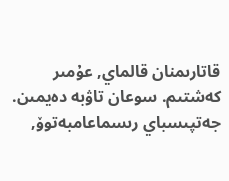قاتارىمنان قالماي, عۇمىر كەشتىم. سوعان تاۋبە دەيمىن. جەتپىسباي رىسماعامبەتوۆ,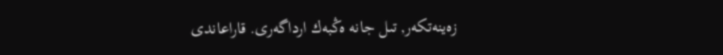زەينەتكەر, تىل جانە ەڭبەك ارداگەرى. قاراعاندى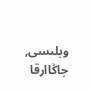وبلىسى, جاڭاارقا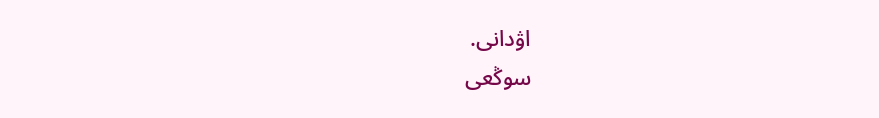اۋدانى.
سوڭعى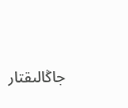جاڭالىقتار